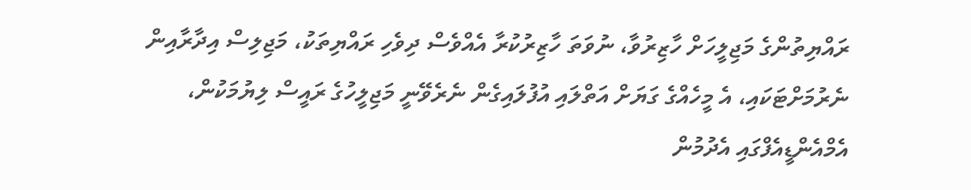ރައްޔިތުންގެ މަޖިލީހަށް ހާޒިރުވާ، ނުވަތަ ހާޒިރުކުރާ އެއްވެސް ދިވެހި ރައްޔިތަކު، މަޖިލިސް އިދާރާއިން ނެރުމަށްޓަކައި، އެ މީހެއްގެ ގަޔަށް އަތްލައި އުފުލައިގެން ނެރެވޭނީ މަޖިލީހުގެ ރައީސް ލިޔުމަކުން، އެމްއެންޑީއެފްގައި އެދުމުން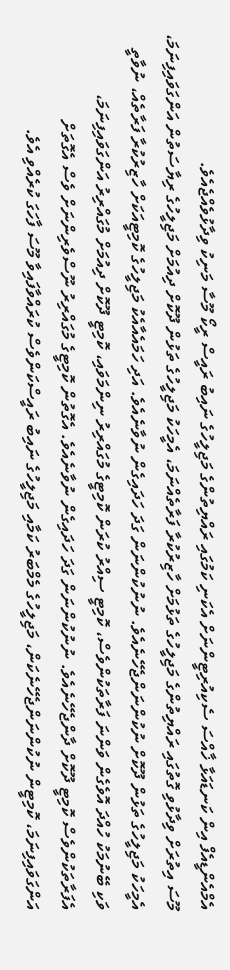އެމްއެންޑީއެފް އިން ކަނޑައަޅާ ޚާއްސަ ސެކިއުރިޓީންނަށް އެކަނި ކަމުގައި ރައްޔިތުންގެ މަޖިލީހުގެ ނައިބު ރައީސް ރީކޯ މޫސާ މަނިކު ވިދާޅުވެއްޖެއެވެ.
މޫސަ އިތުރަށް ވިދާޅުވި ގޮތުގައި ރައްޔިތުންގެ މަޖިލީހުގެ ތަޅުމަށް ހާޒިރުކުރާ ފަރާތެއްނަމަ، އެމީހަކު މަޖިލީހުގެ ތަޅުން ދޫކޮށް ދިއުމަށް މަޖިލީހުގެ ރިޔާސަތުން އަންގަވައިފިނަމަ، އެމީހަކު މަޖިލީހުގެ ތަޅުން ދޫކޮށް ނުކުންނަންޖެހޭނެއެވެ. ނުނުކުންނަން ގަދަ ހަދައިގެން ނުވާނެއެވެ. އަދި ހަމައެއާއެކު މަޖިލީހުގެ ކޮމިޓީއަކަށް ހާޒިރުކުރާ ފަރާތެއް، ނުވާތީ ވަކި ބޭނުމަކު ހުއްދަ އޮވެގެން ވަންނަ ފަރާތަކުންވެސް، ކޮމިޓީ ސިއްރު ކުރަން ކޮމިޓީގެ މުގައްރިރު ނިންމަވައި، ކޮމިޓީ ދޫކޮށް ދިއުމަށް މުގައްރިރު އަންގަވައިފިނަމަ، އެފަރާތަކުންވެސް ކޮމިޓީ ދޫކޮށް ދާންޖެހޭނެއެވެ. ނުނުކުންނަން ގަދަ ހަދައިގެން ނުވާނެއެވެ. އެގޮތުން ކޮމިޓީގެ މުގައްރިރު ނޫސްވެރިންނަށް ވެސް އެގޮތަށް އަންގަވައިފިނަމަ، ކޮމިޓީން ނުކުންނަންޖެހޭނެކަން، މަޖިލީހުގެ މެމްބަރު ކަމާއި މަޖިލީހުގެ ނައިބު ރައީސްކަންވެސް ކުރައްވާފައިވާ މޫސަ ފާހަގަ ކުރެއްވި އެވެ.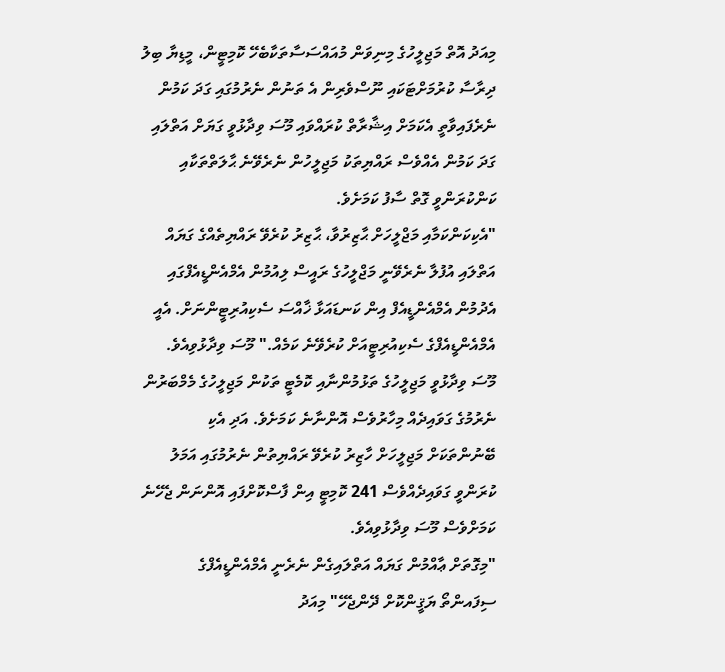މިއަދު އޮތް މަޖިލީހުގެ މިނިވަން މުއައްސަސާތަކާބެހޭ ކޮމިޓީން، މީޑިޔާ ބިލު ދިރާސާ ކުރުމަށްޓަކައި ނޫސްވެރިން އެ ތަނުން ނެރުމުގައި ގަދަ ކަމުން ނެރެފައިވާތީ އެކަމަށް އިޝާރާތް ކުރައްވައި މޫސަ ވިދާޅުވީ ގަޔަށް އަތްލައި ގަދަ ކަމުން އެއްވެސް ރައްޔިތަކު މަޖިލީހުން ނެރެވޭނެ ޙާލަތްތަކާއި ކަންކުރަންވީ ގޮތް ސާފު ކަމަށެވެ.
"އެކިކަންކަމާއި މަޖްލީހަށް ޙާޒިރުވާ، ޙާޒިރު ކުރެވޭ ރައްޔިތެއްގެ ގަޔައް އަތްލައި އުފުލާ ނެރެވޭނީ މަޖްލީހުގެ ރައީސް ލިއުމުން އެމްއެންޑީއެފްގައި އެދުމުން އެމްއެންޑީއެފް އިން ކަނޑައަޅާ ޚާއްސަ ސެކިއުރިޓީންނަށް. އެއީ އެމްއެންޑީއެފްގެ ސެކިއުރިޓީއަށް ކުރެވޭނެ ކަމެއް." މޫސަ ވިދާޅުވިއެވެ.
މޫސަ ވިދާޅުވީ މަޖިލީހުގެ ތަޅުމުންނާއި ކޮމެޓީ ތަކުން މަޖިލީހުގެ މެމްބަރުން ނެރުމުގެ ގަވައިދެއް މިހާރުވެސް އޮންނާނެ ކަމަށެވެ. އަދި އެކި ބޭނުންތަކަށް މަޖިލީހަށް ހާޒިރު ކުރެވޭ ރައްޔިތުން ނެރުމުގައި އަމަލު ކުރަންވީ ގަވައިދެއްވެސް 241 ކޮމިޓީ އިން ފާސްކޮށްފައި އޮންނަން ޖެހޭނެ ކަމަށްވެސް މޫސަ ވިދާޅުވިއެވެ.
"މިގޮތަށް ޢާއްމުން ގަޔައް އަތްލައިގެން ނެރެނީ އެމްއެންޑީއެފްގެ ސިފައންތޯ ޔަޤީންކޮށް ދޭންޖެހޭ" މިއަދު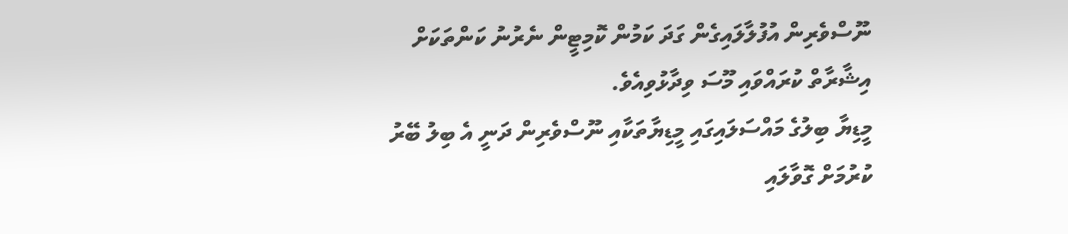ނޫސްވެރިން އުފުލާލައިގެން ގަދަ ކަމުން ކޮމިޓީން ނެރުނު ކަންތަކަށް އިޝާރާތް ކުރައްވައި މޫސަ ވިދާޅުވިއެވެ.
މީޑިޔާ ބިލުގެ މައްސަލައިގައި މީޑިޔާތަކާއި ނޫސްވެރިން ދަނީ އެ ބިލު ބޭރު ކުރުމަށް ގޮވާލައި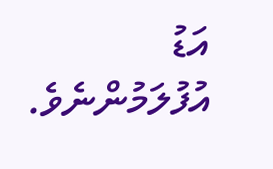އަޑު އުފުލަމުންނެވެ.